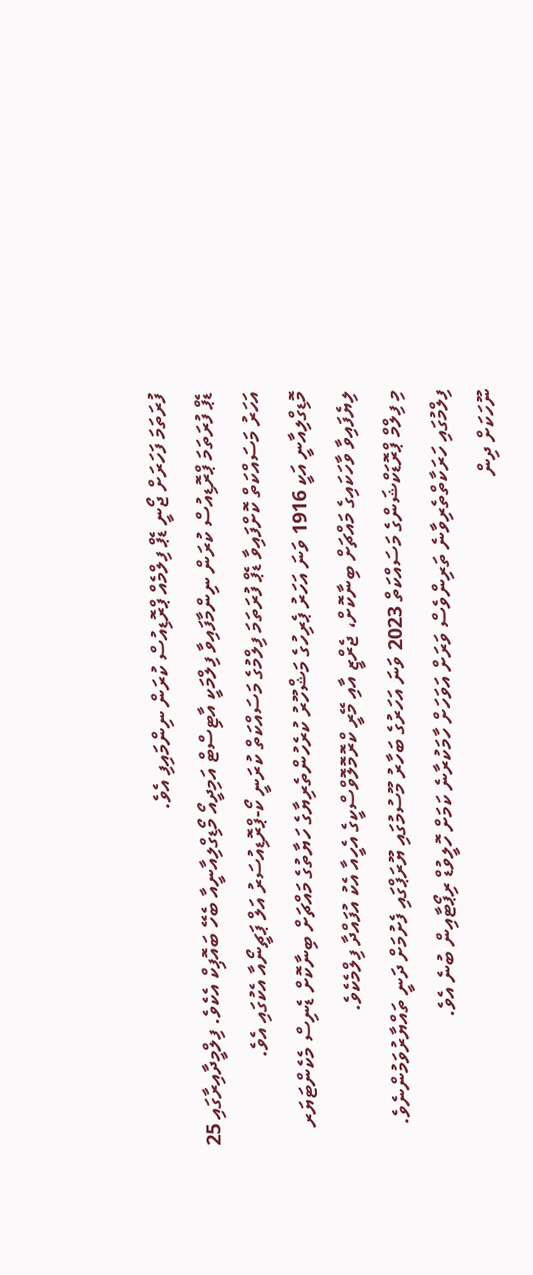ފުރަތަމަ ފަހަރަށް ޖޯނީ ޑެޕް ފިލްމެއް ޕްރޮޑިއުސް ކުރަން ނިންމައިފި އެވެ.
ޑެޕް ފުރަތަމަ ޕްރޮޑިއުސް ކުރަން ނިންމާފައިވާ ފިލްމަކީ އާޓިސްޓް އަމިދީއޯ މޯޑިގްލިއާނީއާ ބެހޭ ބައޮޕިކް އެކެވެ. ފިލްމީދާއިރާގައި 25 އަހަރު މަސައްކަތް ކޮށްފައިވާ ޑެޕް ފުރަތަމަ ފިލްމުގެ މަސައްކަތް ކުރަނީ ކޯ-ޕްރޮޑިއުސަރު އަލް ޕަޗީނޯއާ އެކުގައި އެވެ.
މޮޑިގްލިއާނީ އަކީ 1916 ވަނަ އަހަރު ޕެރިހުގެ މަޝްހޫރު ކުރެހުންތެރިޔާގެ ހަޔާތުގެ މައްޗަށް ބިނާކޮށް ޑެނިސް މެކެންޓަޔަރ ލިޔެފައިވާ ވާހަކައިގެ މައްޗަށް ބިނާކޮށް، ޖެރްޒީ އާއި މޭރީ ކްރޮމޮލޮވްސްކީގެ އެހީއާ އެކު އުފައްދާ ފިލްމެކެވެ.
މި ފިލްމް ޕްރޮޑަކްޝަންގެ މަސައްކަތް 2023 ވަނަ އަހަރުގެ ބަހާރު މޫސުމުގައި ޔޫރަޕްގައި ފެށުމަށް ދަނީ ތައްޔާރުވަމުންނެވެ. ފިލްމުގައި ހަރަކާތްތެރިވާނެ ތަރިންވެސް ވަރަށް އަވަހަށް ހާމަކުރާނެ ކަމަށް ހޮލީވުޑް ރިޕޯޓާއިން ބުނެ އެވެ.
ނޫހަކަށް ދިން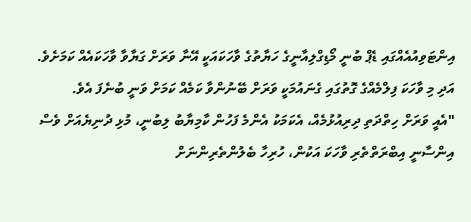އިންޓަވިއުއެއްގައި ޑެޕް ބުނީ މޯޑިގްލިއާނީގެ ހަޔާތުގެ ވާހަކައަކީ އޭނާ ވަރަށް ގަޔާވާ ވާހަކައެއް ކަމަށެވެ. އަދި މި ވާހަކަ ފިލްމެއްގެ ގޮތުގައި ގެނައުމަކީ ވަރަށް ބޭނުންވާ ކަމެއް ކަމަށް ވަނީ ބުނެފަ އެވެ.
"އެއީ ވަރަށް ހިތްދަތި ދިރިއުޅުމެއް، އެކަމަކު އެންމެ ފަހުން ކާމިޔާބު ލިބުނީ، މުޅި ދުނިޔެއަށް ވެސް އިންސާނީ އިބްރަތްތެރި ވާހަކަ އަކުން، ހުރިހާ ބެލުންތެރިންނަށް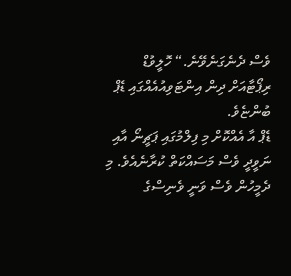ވެސް ދެނެގަނެވޭނެ.“ ހޮލީވުޑް ރިޕޯޓާއަށް ދިން އިންޓަވިއުއެއްގައި ޑެޕް ބުންޏެވެ.
ޑެޕް އާ އެއްކޮށް މި ފިލްމުގައި ޕަޗީނޯ އާއި ނަވީދީ ވެސް މަސައްކަތް ކުރާނެއެވެ. މި ދެމީހުން ވެސް ވަނީ ވެނިސްގެ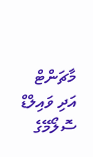މާޗަންޓް އަދި ވައިލްޑް ސޮލޯމޭގެ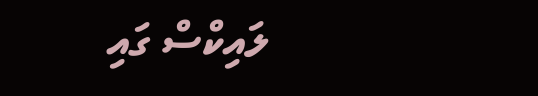ލައިކްސް ގައި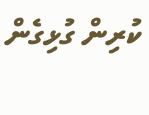ކުރިން ގުޅިގެން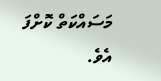މަސައްކަތް ކޮށްފަ އެވެ.